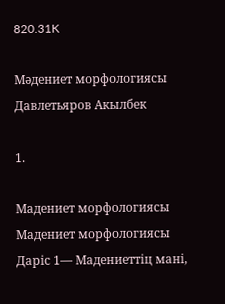820.31K

Мәдениет морфологиясы Давлетьяров Акылбек

1.

Мадениет морфологиясы
Мадениет морфологиясы
Даріс 1— Мадениеттіц мані,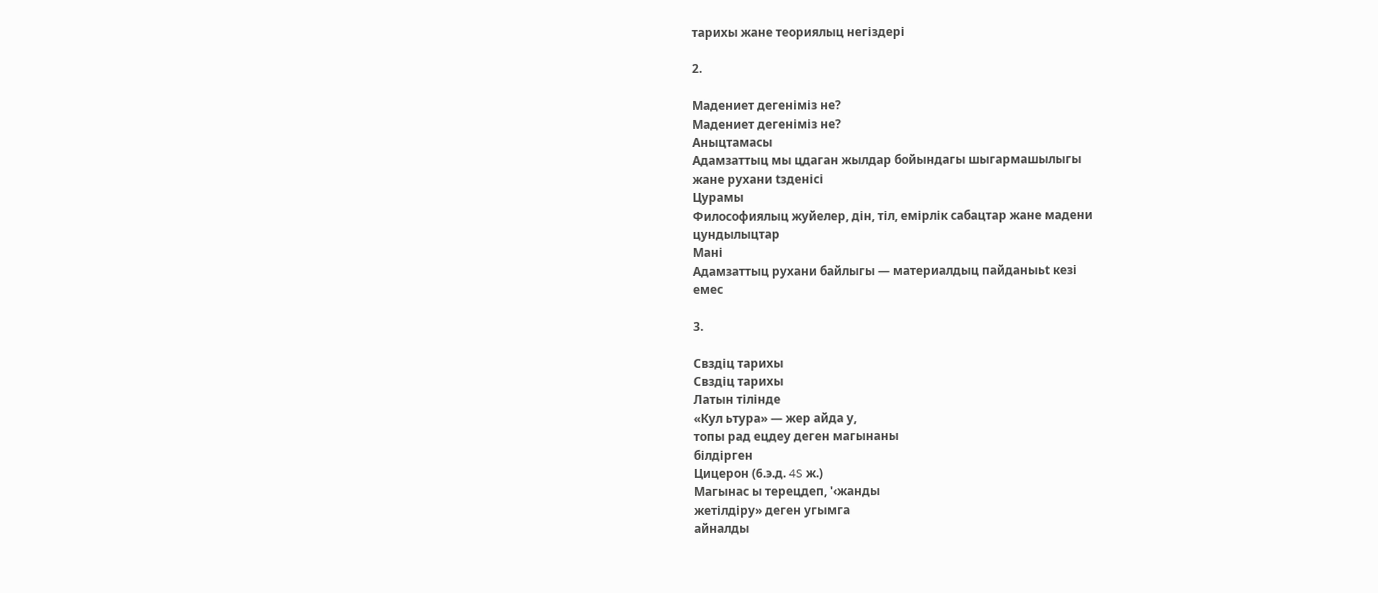тарихы жане теориялыц негіздері

2.

Мадениет дегеніміз не?
Мадениет дегеніміз не?
Аныцтамасы
Адамзаттыц мы цдаган жылдар бойындагы шыгармашылыгы
жане рухани tзденісі
Цурамы
Философиялыц жуйелер, дін, тіл, емірлік сабацтар жане мадени
цундылыцтар
Мані
Адамзаттыц рухани байлыгы — материалдыц пайданыьt кезі
емес

3.

Свздіц тарихы
Свздіц тарихы
Латын тілінде
«Кул ьтура» — жер айда у,
топы рад ецдеу деген магынаны
білдірген
Цицерон (6.э.д. 4S ж.)
Магынас ы терецдеп, '‹жанды
жетілдіру» деген угымга
айналды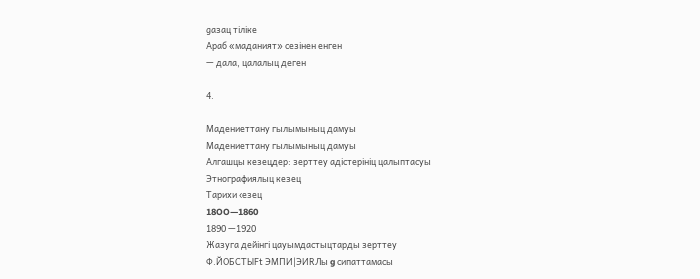gазац тіліке
Араб «маданият» сезінен енген
— дала, цалалыц деген

4.

Мадениеттану гылымыныц дамуы
Мадениеттану гылымыныц дамуы
Алгашцы кезецдер: зерттеу адістерініц цалыптасуы
Этнографиялыц кезец
Тарихи ‹езец
18OO—1860
1890 —1920
Жазуга дейінгі цауымдастыцтарды зерттеу
Ф.ЙОБСТЫFt ЭМПИ|ЭИRЛы g сипаттамасы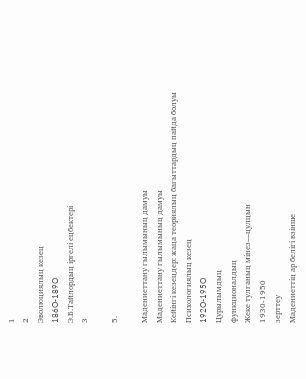1
2
Эволюциялыц кезец
186O-189O
Э.Б.Тайлордыц іргелі ецбектері
3

5.

Мадениеттану гылымыныц дамуы
Мадениеттану гылымыныц дамуы
Кейінгі кезецдер: жаца теориялыц багыттардыц пайда болуы
Психологиялыц кезец
192O-195O
Цурылымдыц
функционалдыц
Жеке тулганыц мінез—цулцын
1930-1950
зерттеу
Мадениеттіц ар белігі взінше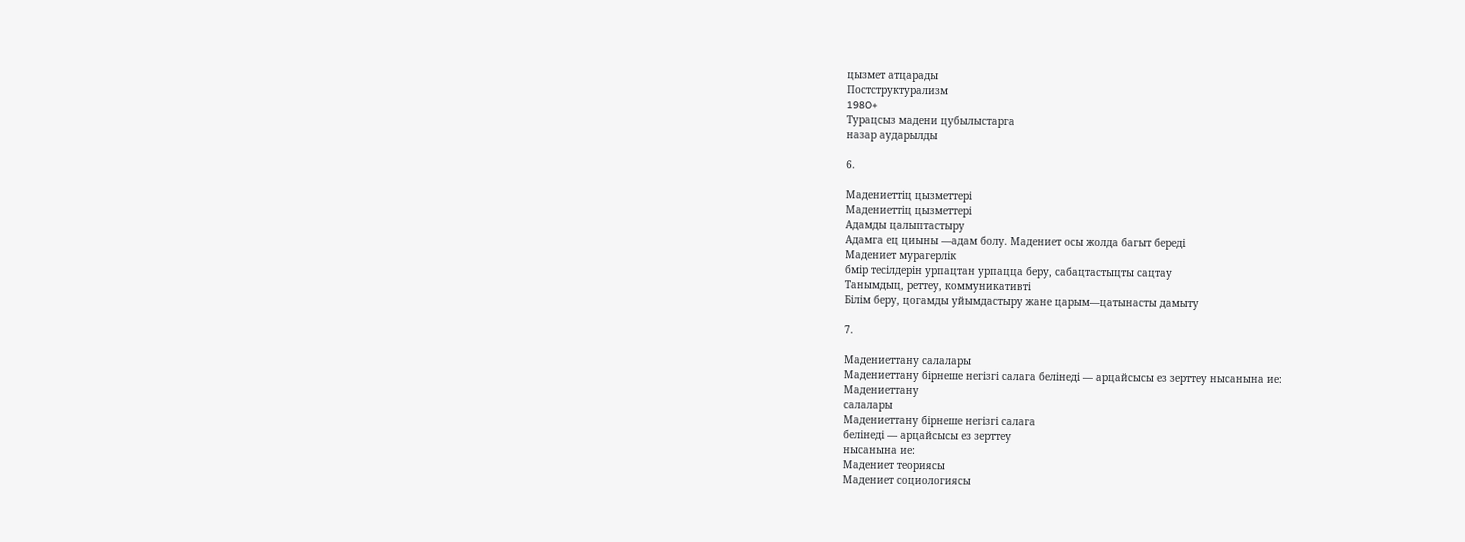цызмет атцарады
Постструктурализм
198O+
Турацсыз мадени цубылыстарга
назар аударылды

6.

Мадениеттіц цызметтері
Мадениеттіц цызметтері
Адамды цалыптастыру
Адамга ец циыны —адам болу. Мадениет осы жолда багыт береді
Мадениет мурагерлік
бмір тесілдерін урпацтан урпацца беру, сабацтастыцты сацтау
Танымдыц, реттеу, коммуникативті
Білім беру, цогамды уйымдастыру жане царым—цатынасты дамыту

7.

Мадениеттану салалары
Мадениеттану бірнеше негізгі салага белінеді — арцайсысы ез зерттеу нысанына ие:
Мадениеттану
салалары
Мадениеттану бірнеше негізгі салага
белінеді — арцайсысы ез зерттеу
нысанына ие:
Мадениет теориясы
Мадениет социологиясы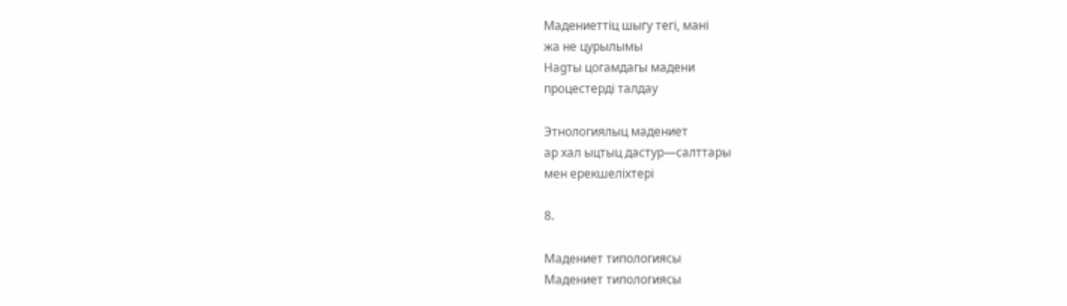Мадениеттіц шыгу тегі, мані
жа не цурылымы
Наgты цогамдагы мадени
процестерді талдау

Этнологиялыц мадениет
ар хал ыцтыц дастур—салттары
мен ерекшеліхтері

8.

Мадениет типологиясы
Мадениет типологиясы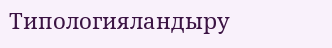Типологияландыру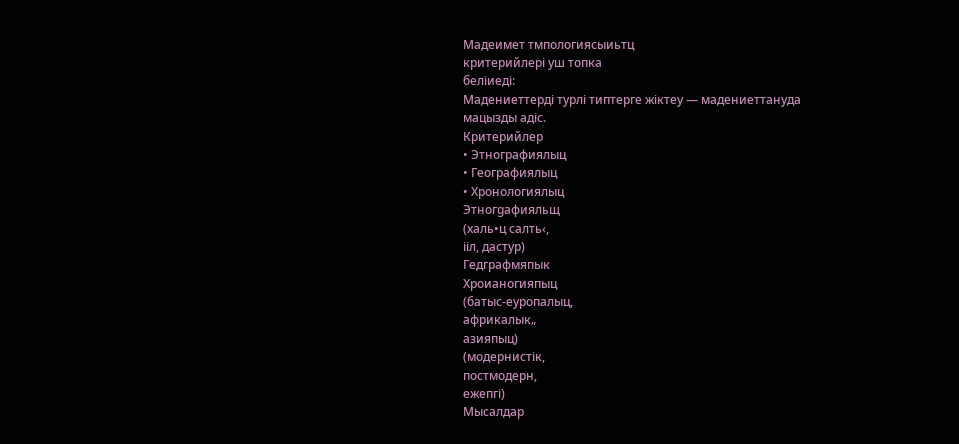Мадеимет тмпологиясыиьтц
критерийлері уш топка
беліиеді:
Мадениеттерді турлі типтерге жіктеу — мадениеттануда
мацызды адіс.
Критерийлер
• Этнографиялыц
• Географиялыц
• Хронологиялыц
Этногgафияльщ
(халь•ц салть‹,
ііл, дастур)
Гедграфмяпык
Хроианогияпыц
(батыс-еуропалыц,
африкалык„
азияпыц)
(модернистік,
постмодерн,
ежепгі)
Мысалдар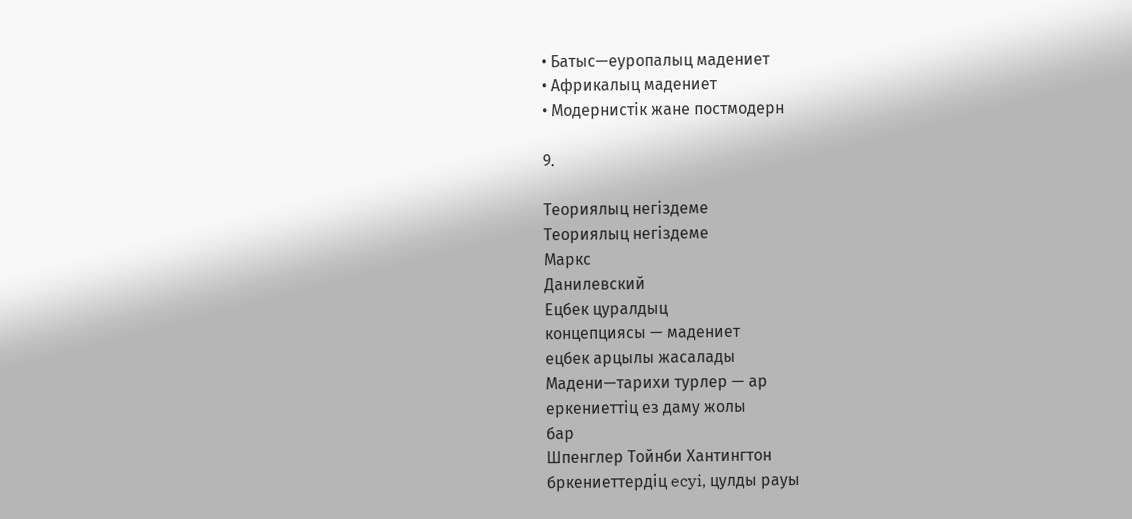• Батыс—еуропалыц мадениет
• Африкалыц мадениет
• Модернистік жане постмодерн

9.

Теориялыц негіздеме
Теориялыц негіздеме
Маркс
Данилевский
Ецбек цуралдыц
концепциясы — мадениет
ецбек арцылы жасалады
Мадени—тарихи турлер — ар
еркениеттіц ез даму жолы
бар
Шпенглер Тойнби Хантингтон
бркениеттердіц ecyi, цулды рауы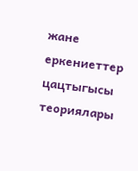жане еркениеттер цацтыгысы
теориялары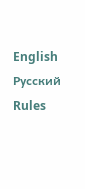English     Русский Rules